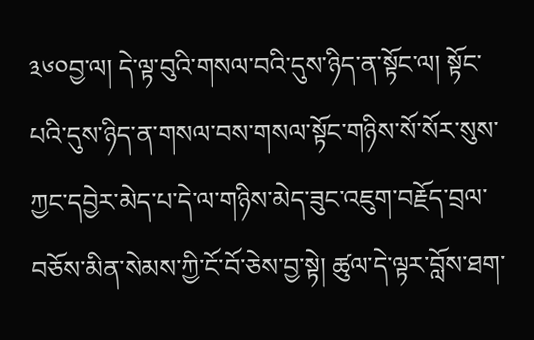༣༦༠བྱ་ལ། དེ་ལྟ་བུའི་གསལ་བའི་དུས་ཉིད་ན་སྟོང་ལ། སྟོང་པའི་དུས་ཉིད་ན་གསལ་བས་གསལ་སྟོང་གཉིས་སོ་སོར་སུས་ཀྱང་དབྱེར་མེད་པ་དེ་ལ་གཉིས་མེད་ཟུང་འཇུག་བརྗོད་བྲལ་བཅོས་མིན་སེམས་ཀྱི་ངོ་བོ་ཅེས་བྱ་སྟེ། ཚུལ་དེ་ལྟར་བློས་ཐག་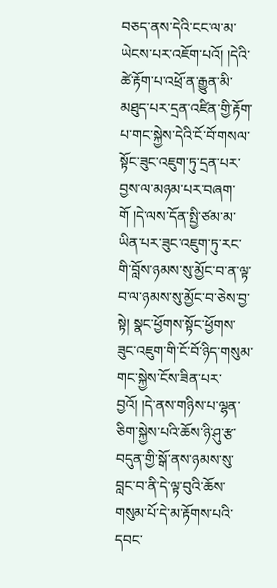བཅད་ནས་དེའི་ངང་ལ་མ་ཡེངས་པར་འཇོག་པའོ། །དེའི་ཚེ་རྟོག་པ་འཕྲོ་ན་རྒྱུན་མི་མཐུད་པར་དྲན་འཛིན་གྱི་རྟོག་པ་གང་སྐྱེས་དེའི་ངོ་བོ་གསལ་སྟོང་ཟུང་འཇུག་ཏུ་དྲན་པར་བྱས་ལ་མཉམ་པར་བཞག་གོ །དེ་ལས་དོན་སྤྱི་ཙམ་མ་ཡིན་པར་ཟུང་འཇུག་ཏུ་རང་གི་བློས་ཉམས་སུ་མྱོང་བ་ན་ལྟ་བ་ལ་ཉམས་སུ་མྱོང་བ་ཅེས་བྱ་སྟེ། སྣང་ཕྱོགས་སྟོང་ཕྱོགས་ཟུང་འཇུག་གི་ངོ་བོ་ཉིད་གསུམ་གང་སྐྱེས་ངོས་ཟིན་པར་བྱའོ། །དེ་ནས་གཉིས་པ་ལྷན་ཅིག་སྐྱེས་པའི་ཆོས་ཉི་ཤུ་རྩ་བདུན་གྱི་སྒོ་ནས་ཉམས་སུ་བླང་བ་ནི་དེ་ལྟ་བུའི་ཆོས་གསུམ་པོ་དེ་མ་རྟོགས་པའི་དབང་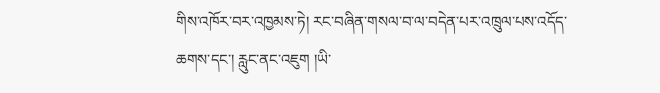གིས་འཁོར་བར་འཁྱམས་ཏེ། རང་བཞིན་གསལ་བ་ལ་བདེན་པར་འཁྲུལ་པས་འདོད་ཆགས་དང་། རླུང་ནང་འཇུག །ཡི་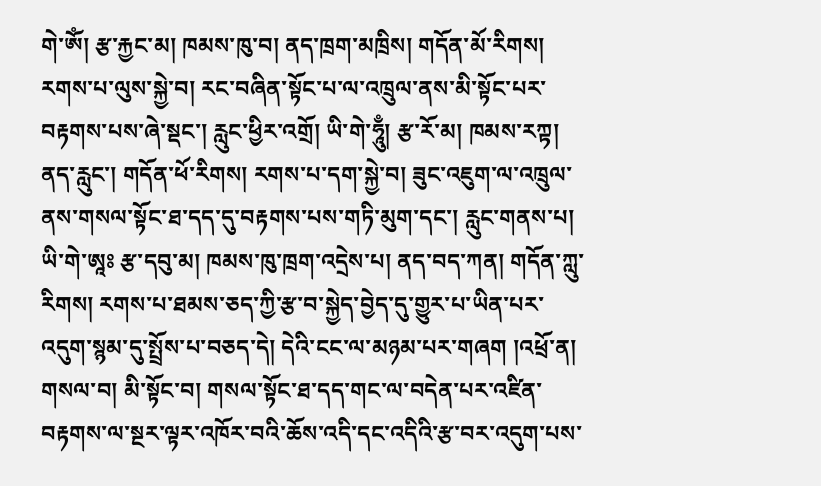གེ་ༀ། རྩ་རྐྱང་མ། ཁམས་ཁུ་བ། ནད་ཁྲག་མཁྲིས། གདོན་མོ་རིགས། རགས་པ་ལུས་སྐྱེ་བ། རང་བཞིན་སྟོང་པ་ལ་འཁྲུལ་ནས་མི་སྟོང་པར་བརྟགས་པས་ཞེ་སྡང་། རླུང་ཕྱིར་འགྲོ། ཡི་གེ་ཧཱུྃ། རྩ་རོ་མ། ཁམས་རཀྟ། ནད་རླུང་། གདོན་ཕོ་རིགས། རགས་པ་དག་སྐྱེ་བ། ཟུང་འཇུག་ལ་འཁྲུལ་ནས་གསལ་སྟོང་ཐ་དད་དུ་བརྟགས་པས་གཏི་མུག་དང་། རླུང་གནས་པ། ཡི་གེ་ཨཱཿ རྩ་དབུ་མ། ཁམས་ཁུ་ཁྲག་འདྲེས་པ། ནད་བད་ཀན། གདོན་ཀླུ་རིགས། རགས་པ་ཐམས་ཅད་ཀྱི་རྩ་བ་སྐྱེད་བྱེད་དུ་གྱུར་པ་ཡིན་པར་འདུག་སྙམ་དུ་སྤྲོས་པ་བཅད་དེ། དེའི་ངང་ལ་མཉམ་པར་གཞག །འཕྲོ་ན། གསལ་བ། མི་སྟོང་བ། གསལ་སྟོང་ཐ་དད་གང་ལ་བདེན་པར་འཛིན་བརྟགས་ལ་སྔར་ལྟར་འཁོར་བའི་ཆོས་འདི་དང་འདིའི་རྩ་བར་འདུག་པས་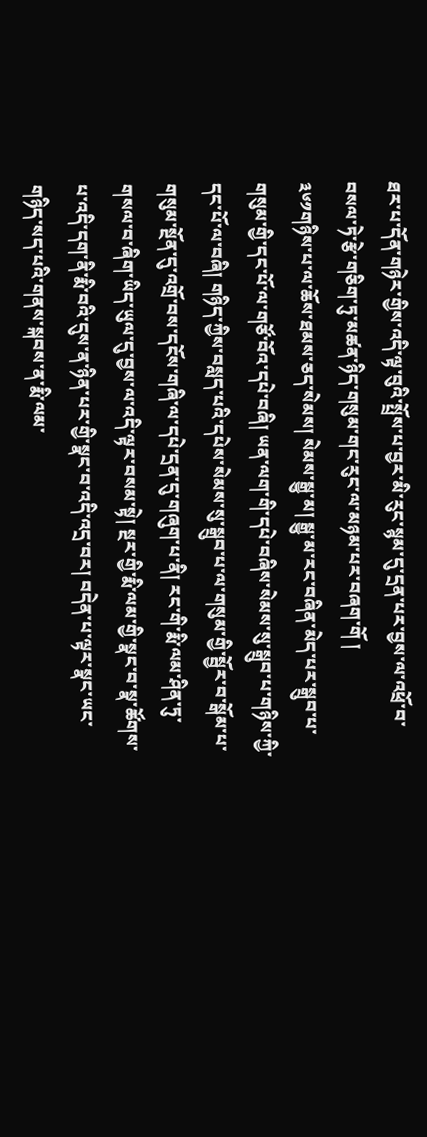ཐར་པ་དོན་གཉེར་གྱིས་འདི་ལྟ་བུའི་སྤྲོས་པ་བྱར་མི་རུང་སྙམ་དུ་དྲན་པར་བྱས་ལ་འཕྲོ་བ་བསལ་ཏེ་རྩེ་གཅིག་ཏུ་མཚན་ཉིད་གསུམ་གང་རུང་ལ་མཉམ་པར་བཞག་གོ །
༣༦༡གཉིས་པ་ལ་ཆོས་ཐམས་ཅད་སེམས། སེམས་སྒྱུ་མ། སྒྱུ་མ་རང་བཞིན་མེད་པར་སྒྲུབ་པ་གསུམ་གྱི་དང་པོ་ལ་གཙོ་བོའ་དཔེ་བཞི། ཡན་ལག་གི་དཔེ་བཞིས་སེམས་སུ་སྒྲུབ་པ་གཉིས་ཀྱི་དང་པོ་ལ་བཞི། གཉིད་ཀྱིས་བསླད་པའི་དཔེས་སེམས་སུ་སྒྲུབ་པ་ལ་གསུམ་གྱི་སྦྱོར་བ་སྒོམ་པ་གསུམ་སྔོན་དུ་འགྲོ་བས་དངོས་གཞི་ལ་དཔེ་དྲན་དུ་གཞུག་པ་ནི། རང་གི་རྨི་ལམ་ཤིན་ཏུ་གསལ་བ་ཞིག་ཡིད་ཡུལ་དུ་བྱས་ལ་འདི་ལྟར་བསམ་སྟེ། སྔར་གྱི་རྨི་ལམ་གྱི་སྣང་བ་སྣ་ཚོགས་པ་འདི་དག་ནི་རྨི་བའི་དུས་ན་ཉིན་པར་གྱི་སྣང་བ་འདི་འདྲ་བར། བདེན་པ་ལྟར་སྣང་ཡང་གཉིད་སད་པའི་གནས་སྐབས་ན་རྨི་ལམ་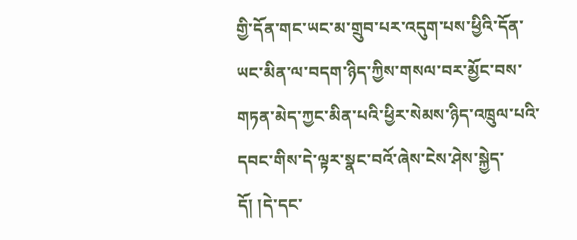གྱི་དོན་གང་ཡང་མ་གྲུབ་པར་འདུག་པས་ཕྱིའི་དོན་ཡང་མིན་ལ་བདག་ཉིད་ཀྱིས་གསལ་བར་མྱོང་བས་གཏན་མེད་ཀྱང་མིན་པའི་ཕྱིར་སེམས་ཉིད་འཁྲུལ་པའི་དབང་གིས་དེ་ལྟར་སྣང་བའོ་ཞེས་ངེས་ཤེས་སྐྱེད་དོ། །དེ་དང་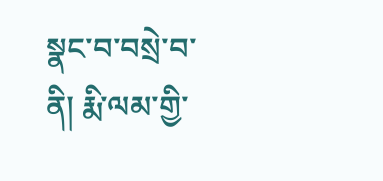སྣང་བ་བསྲེ་བ་ནི། རྨི་ལམ་གྱི་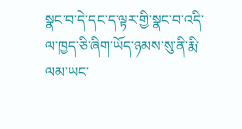སྣང་བ་དེ་དང་ད་ལྟར་གྱི་སྣང་བ་འདི་ལ་ཁྱད་ཅི་ཞིག་ཡོད་ཉམས་སུ་ནི་རྨི་ལམ་ཡང་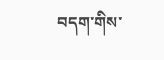བདག་གིས་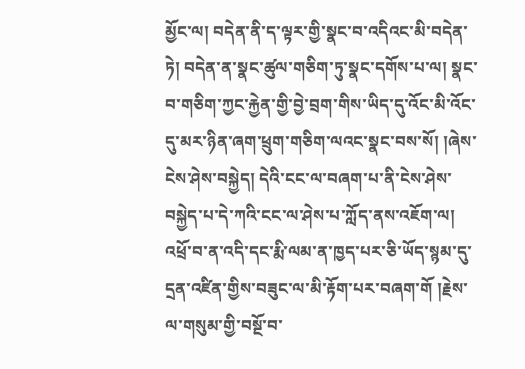མྱོང་ལ། བདེན་ནི་ད་ལྟར་གྱི་སྣང་བ་འདིའང་མི་བདེན་ཏེ། བདེན་ན་སྣང་ཚུལ་གཅིག་ཏུ་སྣང་དགོས་པ་ལ། སྣང་བ་གཅིག་ཀྱང་རྐྱེན་གྱི་བྱེ་བྲག་གིས་ཡིད་དུ་འོང་མི་འོང་དུ་མར་ཉིན་ཞག་ཕྲུག་གཅིག་ལའང་སྣང་བས་སོ། །ཞེས་ངེས་ཤེས་བསྐྱེད། དེའི་ངང་ལ་བཞག་པ་ནི་ངེས་ཤེས་བསྐྱེད་པ་དེ་ཀའི་ངང་ལ་ཤེས་པ་ཀློད་ནས་འཇོག་ལ། འཕྲོ་བ་ན་འདི་དང་རྨི་ལམ་ན་ཁྱད་པར་ཅི་ཡོད་སྙམ་དུ་དྲན་འཛིན་གྱིས་བཟུང་ལ་མི་རྟོག་པར་བཞག་གོ །རྗེས་ལ་གསུམ་གྱི་བསྔོ་བ་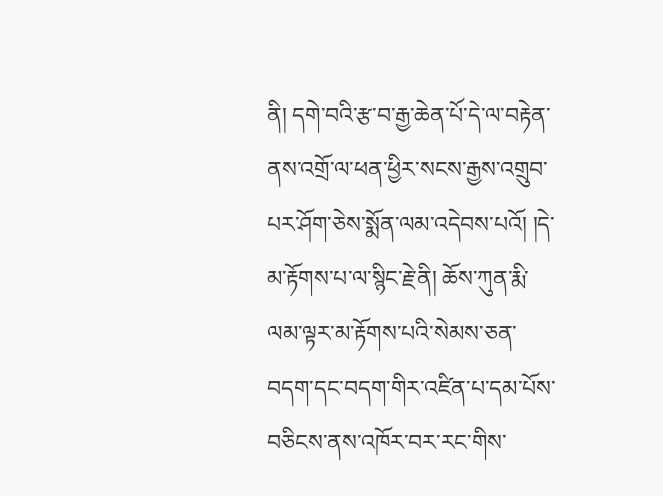ནི། དགེ་བའི་རྩ་བ་རྒྱ་ཆེན་པོ་དེ་ལ་བརྟེན་ནས་འགྲོ་ལ་ཕན་ཕྱིར་སངས་རྒྱས་འགྲུབ་པར་ཤོག་ཅེས་སྨོན་ལམ་འདེབས་པའོ། །དེ་མ་རྟོགས་པ་ལ་སྙིང་རྗེ་ནི། ཆོས་ཀུན་རྨི་ལམ་ལྟར་མ་རྟོགས་པའི་སེམས་ཅན་བདག་དང་བདག་གིར་འཛིན་པ་དམ་པོས་བཅིངས་ནས་འཁོར་བར་རང་གིས་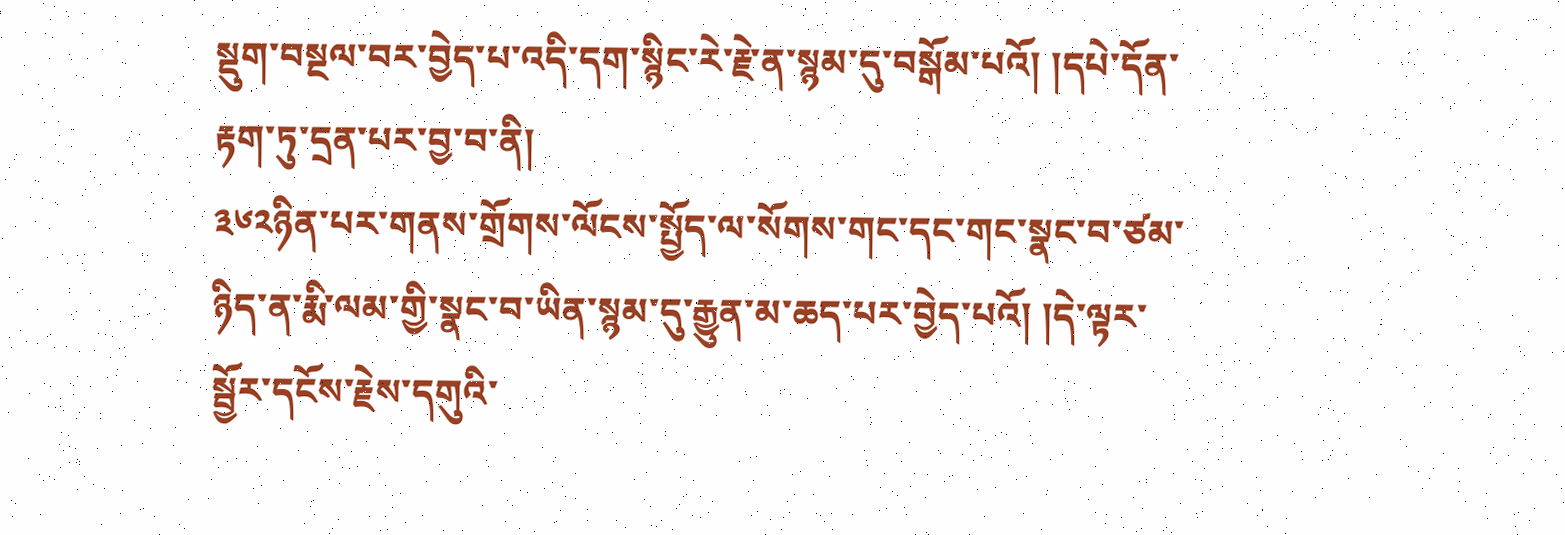སྡུག་བསྔལ་བར་བྱེད་པ་འདི་དག་སྙིང་རེ་རྗེ་ན་སྙམ་དུ་བསྒོམ་པའོ། །དཔེ་དོན་རྟག་ཏུ་དྲན་པར་བྱ་བ་ནི།
༣༦༢ཉིན་པར་གནས་གྲོགས་ལོངས་སྤྱོད་ལ་སོགས་གང་དང་གང་སྣང་བ་ཙམ་ཉིད་ན་རྨི་ལམ་གྱི་སྣང་བ་ཡིན་སྙམ་དུ་རྒྱུན་མ་ཆད་པར་བྱེད་པའོ། །དེ་ལྟར་སྦྱོར་དངོས་རྗེས་དགུའི་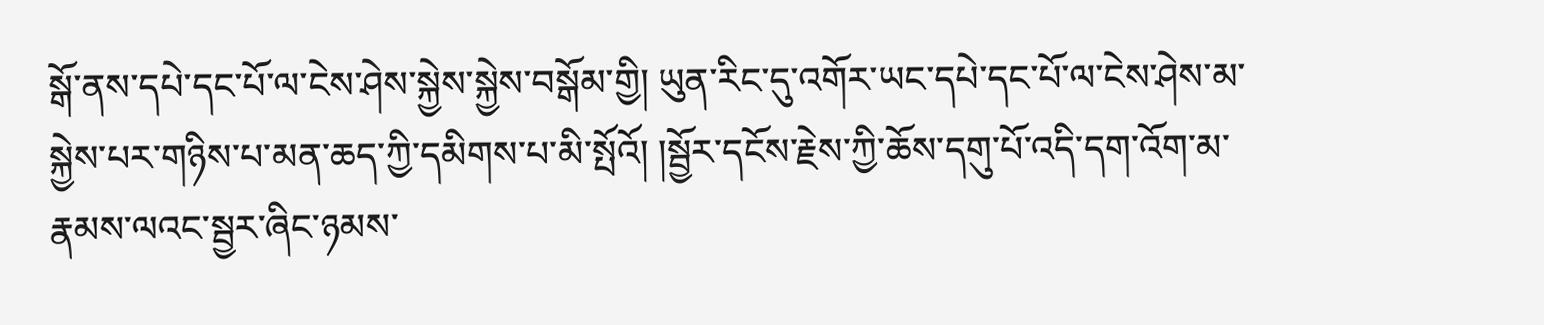སྒོ་ནས་དཔེ་དང་པོ་ལ་ངེས་ཤེས་སྐྱེས་སྐྱེས་བསྒོམ་གྱི། ཡུན་རིང་དུ་འགོར་ཡང་དཔེ་དང་པོ་ལ་ངེས་ཤེས་མ་སྐྱེས་པར་གཉིས་པ་མན་ཆད་ཀྱི་དམིགས་པ་མི་སྤོའོ། །སྦྱོར་དངོས་རྗེས་ཀྱི་ཆོས་དགུ་པོ་འདི་དག་འོག་མ་རྣམས་ལའང་སྦྱར་ཞིང་ཉམས་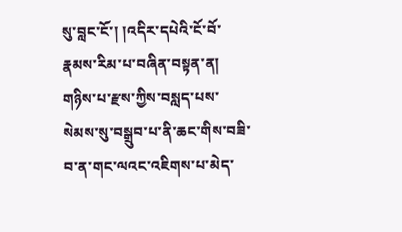སུ་བླང་ངོ་། །འདིར་དཔེའི་ངོ་བོ་རྣམས་རིམ་པ་བཞིན་བསྟན་ན། གཉིས་པ་རྫས་ཀྱིས་བསླད་པས་སེམས་སུ་བསྒྲུབ་པ་ནི་ཆང་གིས་བཟི་བ་ན་གང་ལའང་འཇིགས་པ་མེད་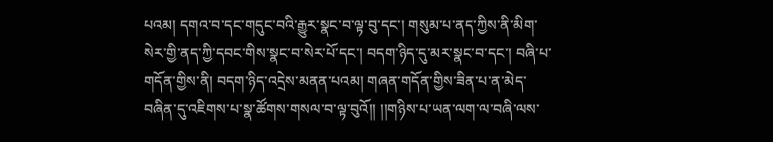པའམ། དགའ་བ་དང་གདུང་བའི་རྒྱུར་སྣང་བ་ལྟ་བུ་དང་། གསུམ་པ་ནད་ཀྱིས་ནི་མིག་སེར་གྱི་ནད་ཀྱི་དབང་གིས་སྣང་བ་སེར་པོ་དང་། བདག་ཉིད་དུ་མར་སྣང་བ་དང་། བཞི་པ་གདོན་གྱིས་ནི། བདག་ཉིད་འདྲེས་མནན་པའམ། གཞན་གདོན་གྱིས་ཟིན་པ་ན་མེད་བཞིན་དུ་འཇིགས་པ་སྣ་ཚོགས་གསལ་བ་ལྟ་བུའོ།། །།གཉིས་པ་ཡན་ལག་ལ་བཞི་ལས་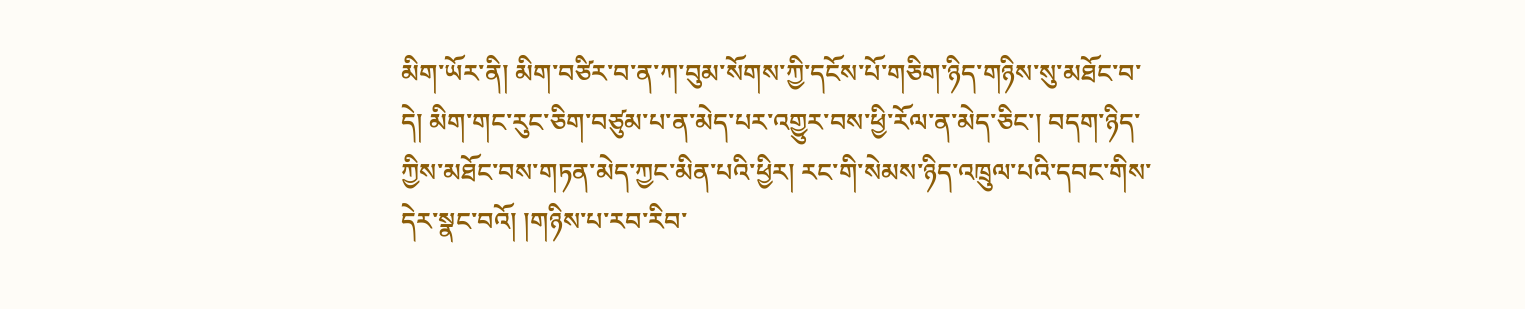མིག་ཡོར་ནི། མིག་བཙིར་བ་ན་ཀ་བུམ་སོགས་ཀྱི་དངོས་པོ་གཅིག་ཉིད་གཉིས་སུ་མཐོང་བ་དེ། མིག་གང་རུང་ཅིག་བཙུམ་པ་ན་མེད་པར་འགྱུར་བས་ཕྱི་རོལ་ན་མེད་ཅིང་། བདག་ཉིད་ཀྱིས་མཐོང་བས་གཏན་མེད་ཀྱང་མིན་པའི་ཕྱིར། རང་གི་སེམས་ཉིད་འཁྲུལ་པའི་དབང་གིས་དེར་སྣང་བའོ། །གཉིས་པ་རབ་རིབ་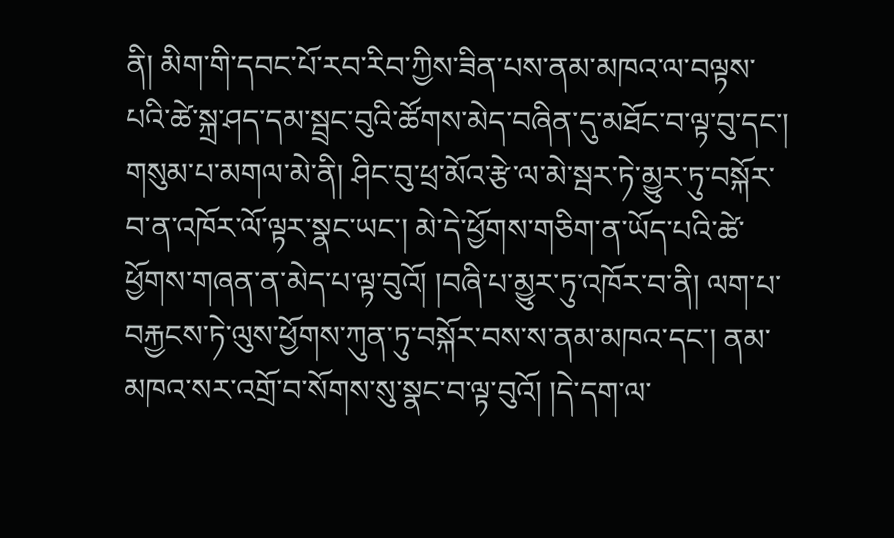ནི། མིག་གི་དབང་པོ་རབ་རིབ་ཀྱིས་ཟིན་པས་ནམ་མཁའ་ལ་བལྟས་པའི་ཚེ་སྐྲ་ཤད་དམ་སྦྲང་བུའི་ཚོགས་མེད་བཞིན་དུ་མཐོང་བ་ལྟ་བུ་དང་། གསུམ་པ་མགལ་མེ་ནི། ཤིང་བུ་ཕྲ་མོའ་རྩེ་ལ་མེ་སྦར་ཏེ་མྱུར་ཏུ་བསྐོར་བ་ན་འཁོར་ལོ་ལྟར་སྣང་ཡང་། མེ་དེ་ཕྱོགས་གཅིག་ན་ཡོད་པའི་ཚེ་ཕྱོགས་གཞན་ན་མེད་པ་ལྟ་བུའོ། །བཞི་པ་མྱུར་ཏུ་འཁོར་བ་ནི། ལག་པ་བརྐྱངས་ཏེ་ལུས་ཕྱོགས་ཀུན་ཏུ་བསྐོར་བས་ས་ནམ་མཁའ་དང་། ནམ་མཁའ་སར་འགྲོ་བ་སོགས་སུ་སྣང་བ་ལྟ་བུའོ། །དེ་དག་ལ་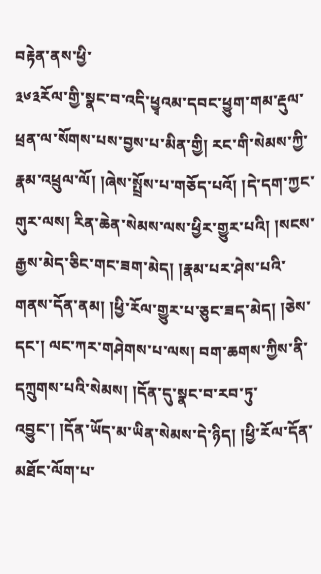བརྟེན་ནས་ཕྱི་
༣༦༣རོལ་གྱི་སྣང་བ་འདི་ཕྱྭའམ་དབང་ཕྱུག་གམ་རྡུལ་ཕྲན་ལ་སོགས་པས་བྱས་པ་མིན་གྱི། རང་གི་སེམས་ཀྱི་རྣམ་འཕྲུལ་ལོ། །ཞེས་སྤྲོས་པ་གཅོད་པའོ། །དེ་དག་ཀྱང་གུར་ལས། རིན་ཆེན་སེམས་ལས་ཕྱིར་གྱུར་པའི། །སངས་རྒྱས་མེད་ཅིང་གང་ཟག་མེད། །རྣམ་པར་ཤེས་པའི་གནས་དོན་ནམ། །ཕྱི་རོལ་གྱུར་པ་ཅུང་ཟད་མེད། །ཅེས་དང་། ལང་ཀར་གཤེགས་པ་ལས། བག་ཆགས་ཀྱིས་ནི་དཀྲུགས་པའི་སེམས། །དོན་དུ་སྣང་བ་རབ་ཏུ་འབྱུང་། །དོན་ཡོད་མ་ཡིན་སེམས་དེ་ཉིད། །ཕྱི་རོལ་དོན་མཐོང་ལོག་པ་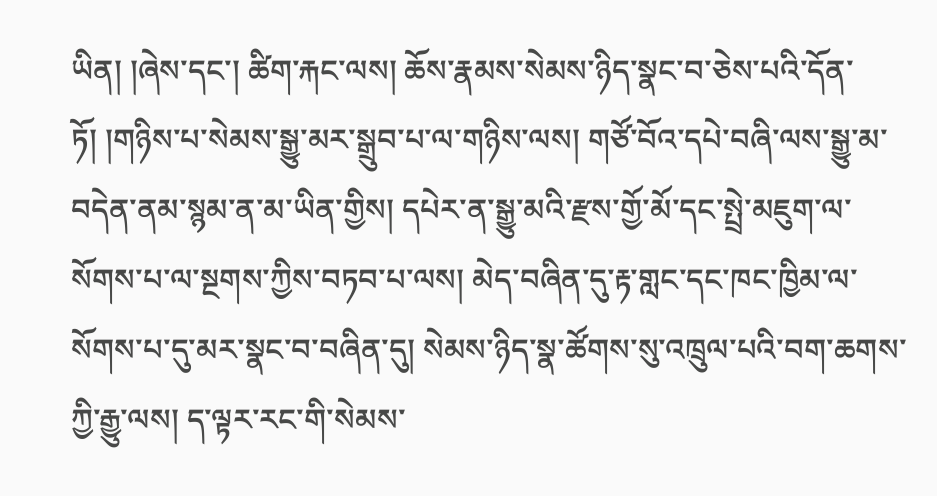ཡིན། །ཞེས་དང་། ཚིག་རྐང་ལས། ཆོས་རྣམས་སེམས་ཉིད་སྣང་བ་ཅེས་པའི་དོན་ཏོ། །གཉིས་པ་སེམས་སྒྱུ་མར་སྒྲུབ་པ་ལ་གཉིས་ལས། གཙོ་བོའ་དཔེ་བཞི་ལས་སྒྱུ་མ་བདེན་ནམ་སྙམ་ན་མ་ཡིན་གྱིས། དཔེར་ན་སྒྱུ་མའི་རྫས་གྱོ་མོ་དང་སྤྲེ་མཇུག་ལ་སོགས་པ་ལ་སྔགས་ཀྱིས་བཏབ་པ་ལས། མེད་བཞིན་དུ་རྟ་གླང་དང་ཁང་ཁྱིམ་ལ་སོགས་པ་དུ་མར་སྣང་བ་བཞིན་དུ། སེམས་ཉིད་སྣ་ཚོགས་སུ་འཁྲུལ་པའི་བག་ཆགས་ཀྱི་རྒྱུ་ལས། ད་ལྟར་རང་གི་སེམས་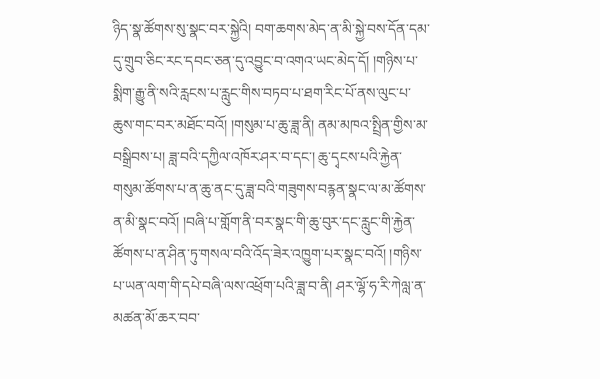ཉིད་སྣ་ཚོགས་སུ་སྣང་བར་སྐྱེའི། བག་ཆགས་མེད་ན་མི་སྐྱེ་བས་དོན་དམ་དུ་གྲུབ་ཅིང་རང་དབང་ཅན་དུ་འབྱུང་བ་འགའ་ཡང་མེད་དོ། །གཉིས་པ་སྨིག་རྒྱུ་ནི་སའི་རླངས་པ་རླུང་གིས་བཏབ་པ་ཐག་རིང་པོ་ནས་ལུང་པ་ཆུས་གང་བར་མཐོང་བའོ། །གསུམ་པ་ཆུ་ཟླ་ནི། ནམ་མཁའ་སྤྲིན་གྱིས་མ་བསྒྲིབས་པ། ཟླ་བའི་དཀྱིལ་འཁོར་ཤར་བ་དང་། ཆུ་དྭངས་པའི་རྐྱེན་གསུམ་ཚོགས་པ་ན་ཆུ་ནང་དུ་ཟླ་བའི་གཟུགས་བརྙན་སྣང་ལ་མ་ཚོགས་ན་མི་སྣང་བའོ། །བཞི་པ་གློག་ནི་བར་སྣང་གི་ཆུ་བུར་དང་རླུང་གི་རྐྱེན་ཚོགས་པ་ན་ཤིན་ཏུ་གསལ་བའི་འོད་ཟེར་འཁྱུག་པར་སྣང་བའོ། །གཉིས་པ་ཡན་ལག་གི་དཔེ་བཞི་ལས་འཕྲོག་པའི་ཟླ་བ་ནི། ཤར་ལྷོ་ཧ་རི་ཀེལླ་ན་མཚན་མོ་ཆར་བབ་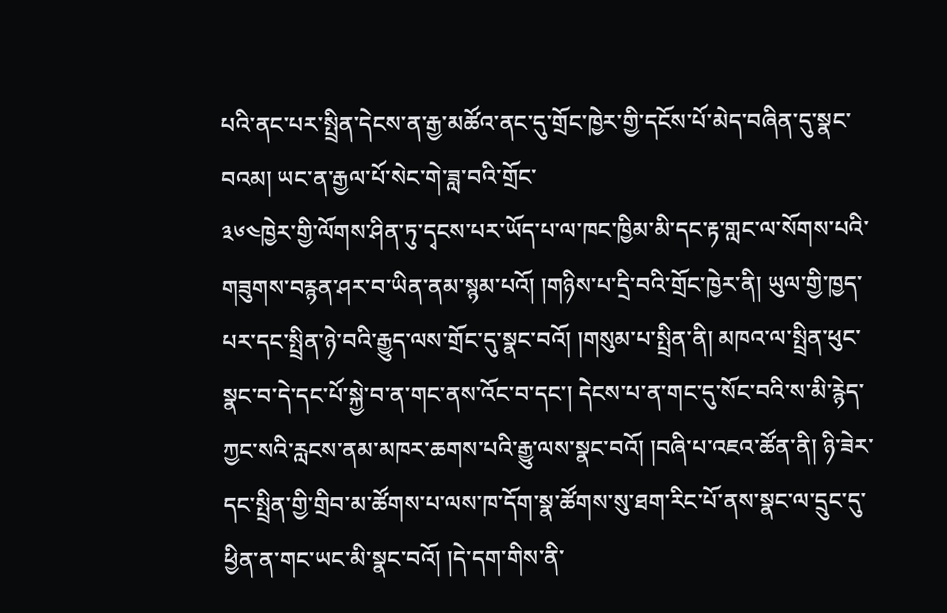པའི་ནང་པར་སྤྲིན་དེངས་ན་རྒྱ་མཚོའ་ནང་དུ་གྲོང་ཁྱེར་གྱི་དངོས་པོ་མེད་བཞིན་དུ་སྣང་བའམ། ཡང་ན་རྒྱལ་པོ་སེང་གེ་ཟླ་བའི་གྲོང་
༣༦༤ཁྱེར་གྱི་ལོགས་ཤིན་ཏུ་དྭངས་པར་ཡོད་པ་ལ་ཁང་ཁྱིམ་མི་དང་རྟ་གླང་ལ་སོགས་པའི་གཟུགས་བརྙན་ཤར་བ་ཡིན་ནམ་སྙམ་པའོ། །གཉིས་པ་དྲི་བའི་གྲོང་ཁྱེར་ནི། ཡུལ་གྱི་ཁྱད་པར་དང་སྤྲིན་ཉེ་བའི་རྒྱུད་ལས་གྲོང་དུ་སྣང་བའོ། །གསུམ་པ་སྤྲིན་ནི། མཁའ་ལ་སྤྲིན་ཕུང་སྣང་བ་དེ་དང་པོ་སྐྱེ་བ་ན་གང་ནས་འོང་བ་དང་། དེངས་པ་ན་གང་དུ་སོང་བའི་ས་མི་རྙེད་ཀྱང་སའི་རླངས་ནམ་མཁར་ཆགས་པའི་རྒྱུ་ལས་སྣང་བའོ། །བཞི་པ་འཇའ་ཚོན་ནི། ཉི་ཟེར་དང་སྤྲིན་གྱི་གྲིབ་མ་ཚོགས་པ་ལས་ཁ་དོག་སྣ་ཚོགས་སུ་ཐག་རིང་པོ་ནས་སྣང་ལ་དྲུང་དུ་ཕྱིན་ན་གང་ཡང་མི་སྣང་བའོ། །དེ་དག་གིས་ནི་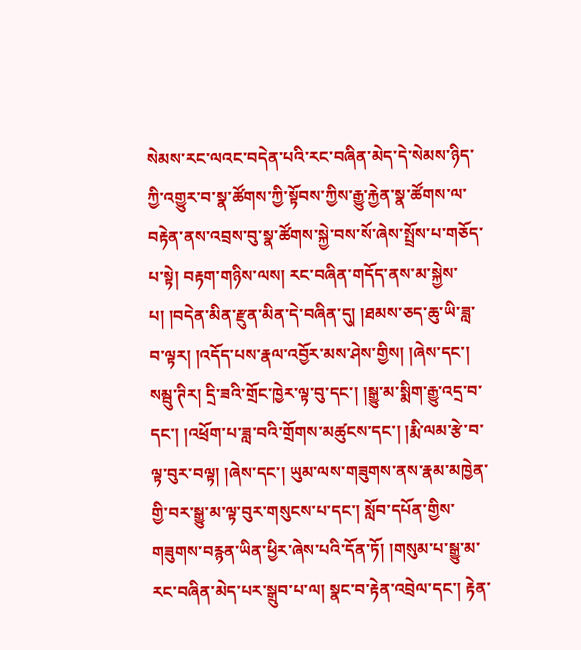སེམས་རང་ལའང་བདེན་པའི་རང་བཞིན་མེད་དེ་སེམས་ཉིད་ཀྱི་འགྱུར་བ་སྣ་ཚོགས་ཀྱི་སྟོབས་ཀྱིས་རྒྱུ་རྐྱེན་སྣ་ཚོགས་ལ་བརྟེན་ནས་འབྲས་བུ་སྣ་ཚོགས་སྐྱེ་བས་སོ་ཞེས་སྤྲོས་པ་གཅོད་པ་སྟེ། བརྟག་གཉིས་ལས། རང་བཞིན་གདོད་ནས་མ་སྐྱེས་པ། །བདེན་མིན་རྫུན་མིན་དེ་བཞིན་དུ། །ཐམས་ཅད་ཆུ་ཡི་ཟླ་བ་ལྟར། །འདོད་པས་རྣལ་འབྱོར་མས་ཤེས་གྱིས། །ཞེས་དང་། སམྦུ་ཊིར། དྲི་ཟའི་གྲོང་ཁྱེར་ལྟ་བུ་དང་། །སྒྱུ་མ་སྨིག་རྒྱུ་འདྲ་བ་དང་། །འཕྲོག་པ་ཟླ་བའི་གྲོགས་མཚུངས་དང་། །རྨི་ལམ་རྩེ་བ་ལྟ་བུར་བལྟ། །ཞེས་དང་། ཡུམ་ལས་གཟུགས་ནས་རྣམ་མཁྱེན་གྱི་བར་སྒྱུ་མ་ལྟ་བུར་གསུངས་པ་དང་། སློབ་དཔོན་གྱིས་གཟུགས་བརྙན་ཡིན་ཕྱིར་ཞེས་པའི་དོན་ཏོ། །གསུམ་པ་སྒྱུ་མ་རང་བཞིན་མེད་པར་སྒྲུབ་པ་ལ། སྣང་བ་རྟེན་འབྲེལ་དང་། རྟེན་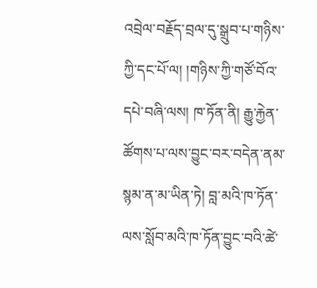འབྲེལ་བརྗོད་བྲལ་དུ་སྒྲུབ་པ་གཉིས་ཀྱི་དང་པོ་ལ། །གཉིས་ཀྱི་གཙོ་བོའ་དཔེ་བཞི་ལས། ཁ་ཏོན་ནི། རྒྱུ་རྐྱེན་ཚོགས་པ་ལས་བྱུང་བར་བདེན་ནམ་སྙམ་ན་མ་ཡིན་ཏེ། བླ་མའི་ཁ་ཏོན་ལས་སློབ་མའི་ཁ་ཏོན་བྱུང་བའི་ཚེ་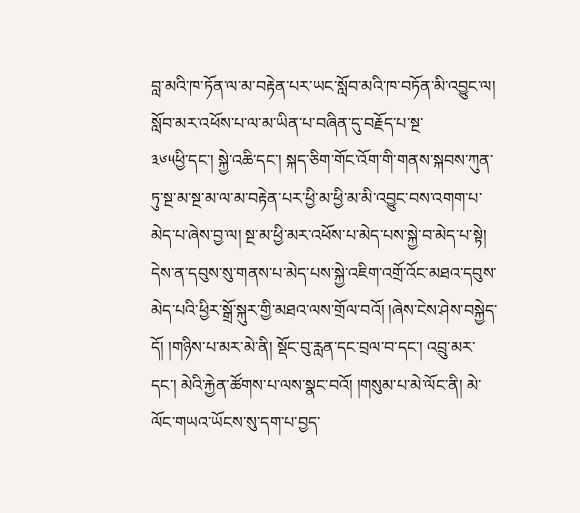བླ་མའི་ཁ་ཏོན་ལ་མ་བརྟེན་པར་ཡང་སློབ་མའི་ཁ་བཏོན་མི་འབྱུང་ལ། སློབ་མར་འཕོས་པ་ལ་མ་ཡིན་པ་བཞིན་དུ་བརྗོད་པ་སྔ་
༣༦༥ཕྱི་དང་། སྐྱེ་འཆི་དང་། སྐད་ཅིག་གོང་འོག་གི་གནས་སྐབས་ཀུན་ཏུ་སྔ་མ་སྔ་མ་ལ་མ་བརྟེན་པར་ཕྱི་མ་ཕྱི་མ་མི་འབྱུང་བས་འགག་པ་མེད་པ་ཞེས་བྱ་ལ། སྔ་མ་ཕྱི་མར་འཕོས་པ་མེད་པས་སྐྱེ་བ་མེད་པ་སྟེ། དེས་ན་དབུས་སུ་གནས་པ་མེད་པས་སྐྱེ་འཇིག་འགྲོ་འོང་མཐའ་དབུས་མེད་པའི་ཕྱིར་སྒྲོ་སྐུར་གྱི་མཐའ་ལས་གྲོལ་བའོ། །ཞེས་ངེས་ཤེས་བསྐྱེད་དོ། །གཉིས་པ་མར་མེ་ནི། སྡོང་བུ་རླན་དང་བྲལ་བ་དང་། འབྲུ་མར་དང་། མེའི་རྐྱེན་ཚོགས་པ་ལས་སྣང་བའོ། །གསུམ་པ་མེ་ལོང་ནི། མེ་ལོང་གཡའ་ཡོངས་སུ་དག་པ་བྱད་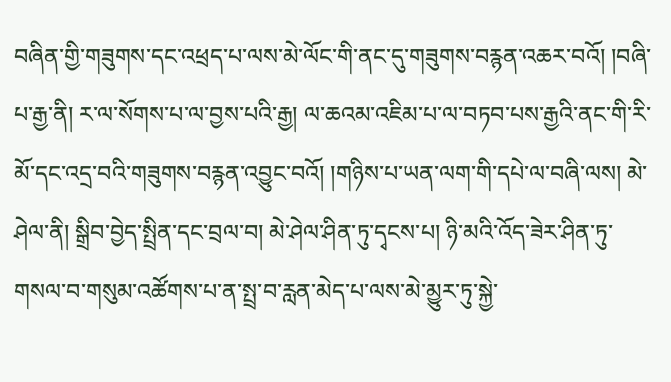བཞིན་གྱི་གཟུགས་དང་འཕྲད་པ་ལས་མེ་ལོང་གི་ནང་དུ་གཟུགས་བརྙན་འཆར་བའོ། །བཞི་པ་རྒྱ་ནི། ར་ལ་སོགས་པ་ལ་བྱས་པའི་རྒྱ། ལ་ཆའམ་འཇིམ་པ་ལ་བཏབ་པས་རྒྱའི་ནང་གི་རི་མོ་དང་འདྲ་བའི་གཟུགས་བརྙན་འབྱུང་བའོ། །གཉིས་པ་ཡན་ལག་གི་དཔེ་ལ་བཞི་ལས། མེ་ཤེལ་ནི། སྒྲིབ་བྱེད་སྤྲིན་དང་བྲལ་བ། མེ་ཤེལ་ཤིན་ཏུ་དྭངས་པ། ཉི་མའི་འོད་ཟེར་ཤིན་ཏུ་གསལ་བ་གསུམ་འཚོགས་པ་ན་སྤྲ་བ་རླན་མེད་པ་ལས་མེ་མྱུར་ཏུ་སྐྱེ་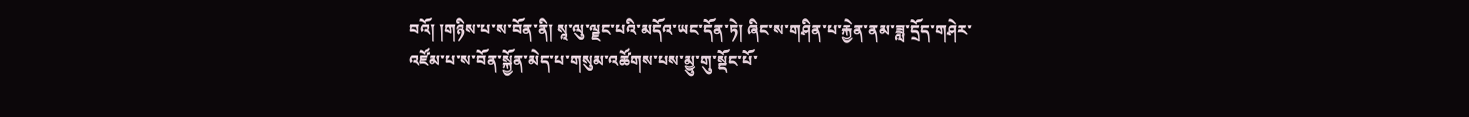བའོ། །གཉིས་པ་ས་བོན་ནི། སཱ་ལུ་ལྗང་པའི་མདོའ་ཡང་དོན་ཏེ། ཞིང་ས་གཤིན་པ་རྐྱེན་ནམ་ཟླ་དྲོད་གཤེར་འཛོམ་པ་ས་བོན་སྐྱོན་མེད་པ་གསུམ་འཚོགས་པས་མྱུ་གུ་སྡོང་པོ་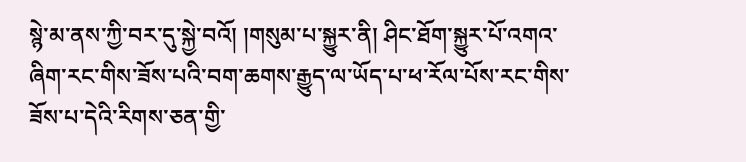སྙེ་མ་ནས་ཀྱི་བར་དུ་སྐྱེ་བའོ། །གསུམ་པ་སྐྱུར་ནི། ཤིང་ཐོག་སྐྱུར་པོ་འགའ་ཞིག་རང་གིས་ཟོས་པའི་བག་ཆགས་རྒྱུད་ལ་ཡོད་པ་ཕ་རོལ་པོས་རང་གིས་ཟོས་པ་དེའི་རིགས་ཅན་གྱི་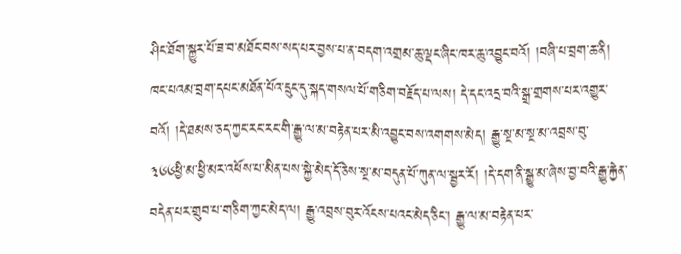ཤིང་ཐོག་སྐྱུར་པོ་ཟ་བ་མཐོང་བས་སད་པར་བྱས་པ་ན་བདག་འགྲམ་ཆུ་ལྡང་ཞིང་ཁར་ཆུ་འབྱུང་བའོ། །བཞི་པ་བྲག་ཆ་ནི། ཁང་པའམ་བྲག་དཔང་མཐོན་པོའ་དྲུང་དུ་སྐད་གསལ་པོ་གཅིག་བརྗོད་པ་ལས། དེ་དང་འདྲ་བའི་སྒྲ་གྲགས་པར་འགྱུར་བའོ། །དེ་ཐམས་ཅད་ཀྱང་རང་རང་གི་རྒྱུ་ལ་མ་བརྟེན་པར་མི་འབྱུང་བས་འགགས་མེད། རྒྱུ་སྔ་མ་སྔ་མ་འབྲས་བུ་
༣༦༦ཕྱི་མ་ཕྱི་མར་འཕོས་པ་མིན་པས་སྐྱེ་མེད་དོ་ཅེས་སྔ་མ་བདུན་པོ་ཀུན་ལ་སྦྱར་རོ། །དེ་དག་ནི་སྒྱུ་མ་ཞེས་བྱ་བའི་རྒྱུ་རྐྱེན་བདེན་པར་གྲུབ་པ་གཅིག་ཀྱང་མེད་ལ། རྒྱུ་འབྲས་བུར་འོངས་པའང་མེད་ཅིང་། རྒྱུ་ལ་མ་བརྟེན་པར་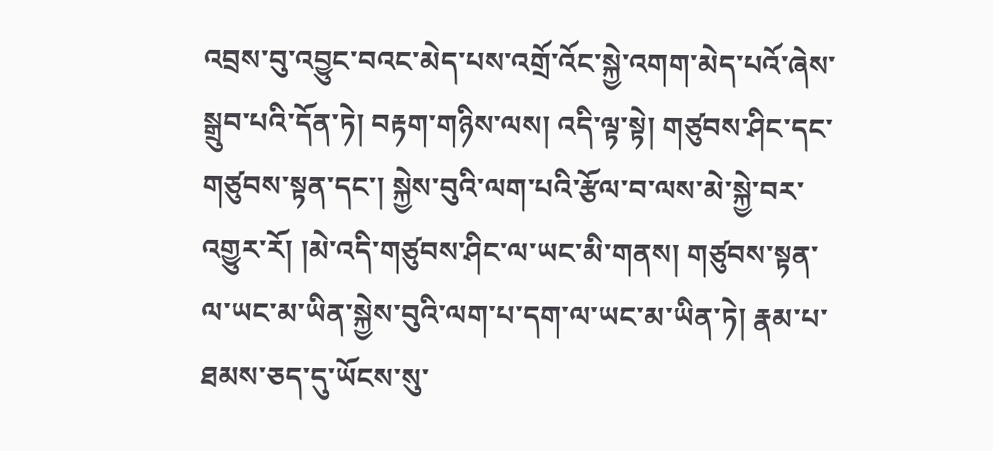འབྲས་བུ་འབྱུང་བའང་མེད་པས་འགྲོ་འོང་སྐྱེ་འགག་མེད་པའོ་ཞེས་སྒྲུབ་པའི་དོན་ཏེ། བརྟག་གཉིས་ལས། འདི་ལྟ་སྟེ། གཙུབས་ཤིང་དང་གཙུབས་སྟན་དང་། སྐྱེས་བུའི་ལག་པའི་རྩོལ་བ་ལས་མེ་སྐྱེ་བར་འགྱུར་རོ། །མེ་འདི་གཙུབས་ཤིང་ལ་ཡང་མི་གནས། གཙུབས་སྟན་ལ་ཡང་མ་ཡིན་སྐྱེས་བུའི་ལག་པ་དག་ལ་ཡང་མ་ཡིན་ཏེ། རྣམ་པ་ཐམས་ཅད་དུ་ཡོངས་སུ་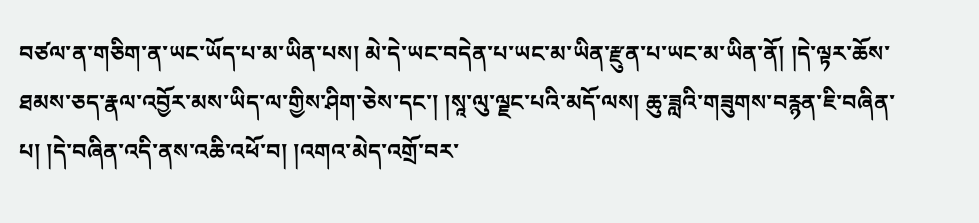བཙལ་ན་གཅིག་ན་ཡང་ཡོད་པ་མ་ཡིན་པས། མེ་དེ་ཡང་བདེན་པ་ཡང་མ་ཡིན་རྫུན་པ་ཡང་མ་ཡིན་ནོ། །དེ་ལྟར་ཆོས་ཐམས་ཅད་རྣལ་འབྱོར་མས་ཡིད་ལ་གྱིས་ཤིག་ཅེས་དང་། །སཱ་ལུ་ལྗང་པའི་མདོ་ལས། ཆུ་ཟླའི་གཟུགས་བརྙན་ཇི་བཞིན་པ། །དེ་བཞིན་འདི་ནས་འཆི་འཕོ་བ། །འགའ་མེད་འགྲོ་བར་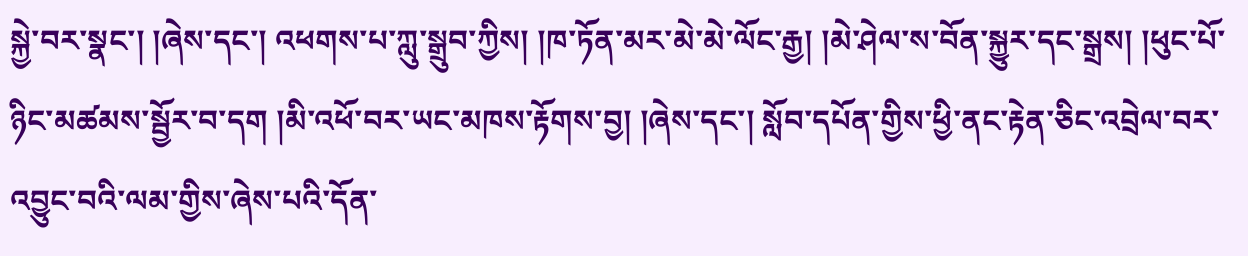སྐྱེ་བར་སྣང་། །ཞེས་དང་། འཕགས་པ་ཀླུ་སྒྲུབ་ཀྱིས། །ཁ་ཏོན་མར་མེ་མེ་ལོང་རྒྱ། །མེ་ཤེལ་ས་བོན་སྐྱུར་དང་སྒྲས། །ཕུང་པོ་ཉིང་མཚམས་སྦྱོར་བ་དག །མི་འཕོ་བར་ཡང་མཁས་རྟོགས་བྱ། །ཞེས་དང་། སློབ་དཔོན་གྱིས་ཕྱི་ནང་རྟེན་ཅིང་འབྲེལ་བར་འབྱུང་བའི་ལམ་གྱིས་ཞེས་པའི་དོན་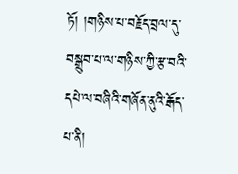ཏོ། །གཉིས་པ་བརྗོད་བྲལ་དུ་བསྒྲུབ་པ་ལ་གཉིས་ཀྱི་རྩ་བའི་དཔེ་ལ་བཞིའི་གཞོན་ནུའི་རྒོད་པ་ནི།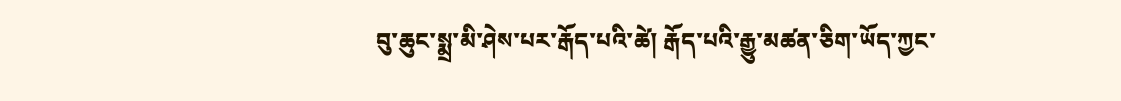བུ་ཆུང་སྨྲ་མི་ཤེས་པར་རྒོད་པའི་ཚེ། རྒོད་པའི་རྒྱུ་མཚན་ཅིག་ཡོད་ཀྱང་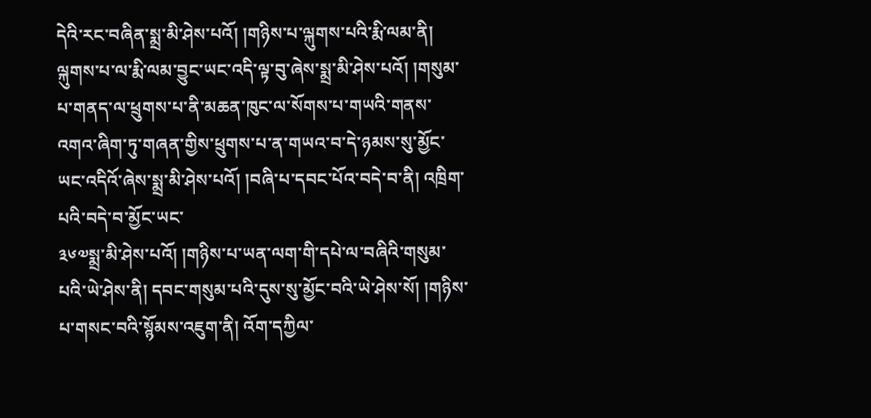དེའི་རང་བཞིན་སྨྲ་མི་ཤེས་པའོ། །གཉིས་པ་ལྐུགས་པའི་རྨི་ལམ་ནི། ལྐུགས་པ་ལ་རྨི་ལམ་བྱུང་ཡང་འདི་ལྟ་བུ་ཞེས་སྨྲ་མི་ཤེས་པའོ། །གསུམ་པ་གནད་ལ་ཕྲུགས་པ་ནི་མཆན་ཁུང་ལ་སོགས་པ་གཡའི་གནས་འགའ་ཞིག་ཏུ་གཞན་གྱིས་ཕྲུགས་པ་ན་གཡའ་བ་དེ་ཉམས་སུ་མྱོང་ཡང་འདིའོ་ཞེས་སྨྲ་མི་ཤེས་པའོ། །བཞི་པ་དབང་པོའ་བདེ་བ་ནི། འཁྲིག་པའི་བདེ་བ་མྱོང་ཡང་
༣༦༧སྨྲ་མི་ཤེས་པའོ། །གཉིས་པ་ཡན་ལག་གི་དཔེ་ལ་བཞིའི་གསུམ་པའི་ཡེ་ཤེས་ནི། དབང་གསུམ་པའི་དུས་སུ་མྱོང་བའི་ཡེ་ཤེས་སོ། །གཉིས་པ་གསང་བའི་སྙོམས་འཇུག་ནི། འོག་དཀྱིལ་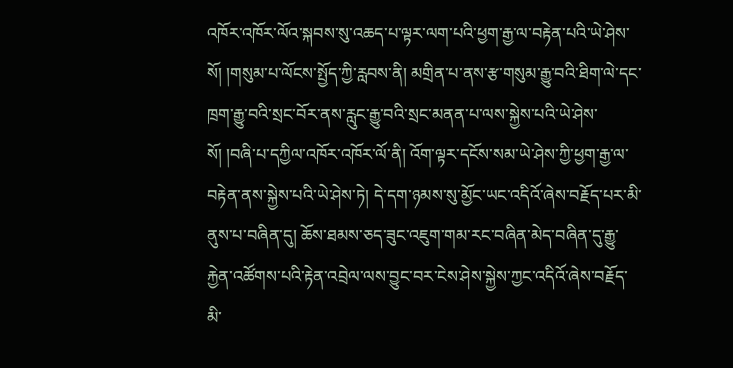འཁོར་འཁོར་ལོའ་སྐབས་སུ་འཆད་པ་ལྟར་ལག་པའི་ཕྱག་རྒྱ་ལ་བརྟེན་པའི་ཡེ་ཤེས་སོ། །གསུམ་པ་ལོངས་སྤྱོད་ཀྱི་རླབས་ནི། མགྲིན་པ་ནས་རྩ་གསུམ་རྒྱུ་བའི་ཐིག་ལེ་དང་ཁྲག་རྒྱུ་བའི་སྲང་བོར་ནས་རླུང་རྒྱུ་བའི་སྲང་མནན་པ་ལས་སྐྱེས་པའི་ཡེ་ཤེས་སོ། །བཞི་པ་དཀྱིལ་འཁོར་འཁོར་ལོ་ནི། འོག་ལྟར་དངོས་སམ་ཡེ་ཤེས་ཀྱི་ཕྱག་རྒྱ་ལ་བརྟེན་ནས་སྐྱེས་པའི་ཡེ་ཤེས་ཏེ། དེ་དག་ཉམས་སུ་མྱོང་ཡང་འདིའོ་ཞེས་བརྗོད་པར་མི་ནུས་པ་བཞིན་དུ། ཆོས་ཐམས་ཅད་ཟུང་འཇུག་གམ་རང་བཞིན་མེད་བཞིན་དུ་རྒྱུ་རྐྱེན་འཚོགས་པའི་རྟེན་འབྲེལ་ལས་བྱུང་བར་ངེས་ཤེས་སྐྱེས་ཀྱང་འདིའོ་ཞེས་བརྗོད་མི་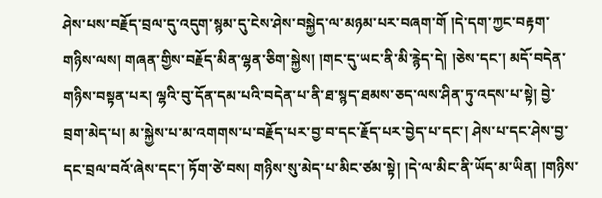ཤེས་པས་བརྗོད་བྲལ་དུ་འདུག་སྙམ་དུ་ངེས་ཤེས་བསྐྱེད་ལ་མཉམ་པར་བཞག་གོ །དེ་དག་ཀྱང་བརྟག་གཉིས་ལས། གཞན་གྱིས་བརྗོད་མིན་ལྷན་ཅིག་སྐྱེས། །གང་དུ་ཡང་ནི་མི་རྙེད་དེ། །ཅེས་དང་། མདོ་བདེན་གཉིས་བསྟན་པར། ལྷའི་བུ་དོན་དམ་པའི་བདེན་པ་ནི་ཐ་སྙད་ཐམས་ཅད་ལས་ཤིན་ཏུ་འདས་པ་སྟེ། བྱེ་བྲག་མེད་པ། མ་སྐྱེས་པ་མ་འགགས་པ་བརྗོད་པར་བྱ་བ་དང་རྗོད་པར་བྱེད་པ་དང་། ཤེས་པ་དང་ཤེས་བྱ་དང་བྲལ་བའོ་ཞེས་དང་། ཏོག་ཙེ་བས། གཉིས་སུ་མེད་པ་མིང་ཙམ་སྟེ། །དེ་ལ་མིང་ནི་ཡོད་མ་ཡིན། །གཉིས་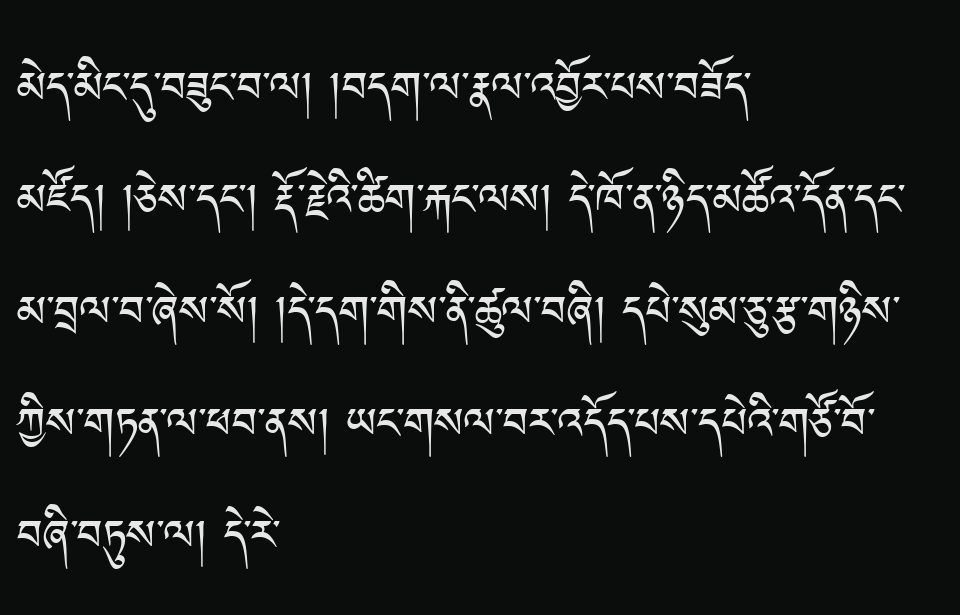མེད་མིང་དུ་བཟུང་བ་ལ། །བདག་ལ་རྣལ་འབྱོར་པས་བཟོད་མཛོད། །ཅེས་དང་། རྡོ་རྗེའི་ཚིག་རྐང་ལས། དེ་ཁོ་ན་ཉིད་མཚོའ་དོན་དང་མ་བྲལ་བ་ཞེས་སོ། །དེ་དག་གིས་ནི་ཚུལ་བཞི། དཔེ་སུམ་ཅུ་རྩ་གཉིས་ཀྱིས་གཏན་ལ་ཕབ་ནས། ཡང་གསལ་བར་འདོད་པས་དཔེའི་གཙོ་བོ་བཞི་བཏུས་ལ། དེ་རེ་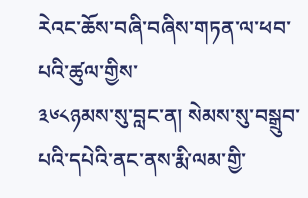རེའང་ཆོས་བཞི་བཞིས་གཏན་ལ་ཕབ་པའི་ཚུལ་གྱིས་
༣༦༨ཉམས་སུ་བླང་ན། སེམས་སུ་བསྒྲུབ་པའི་དཔེའི་ནང་ནས་རྨི་ལམ་གྱི་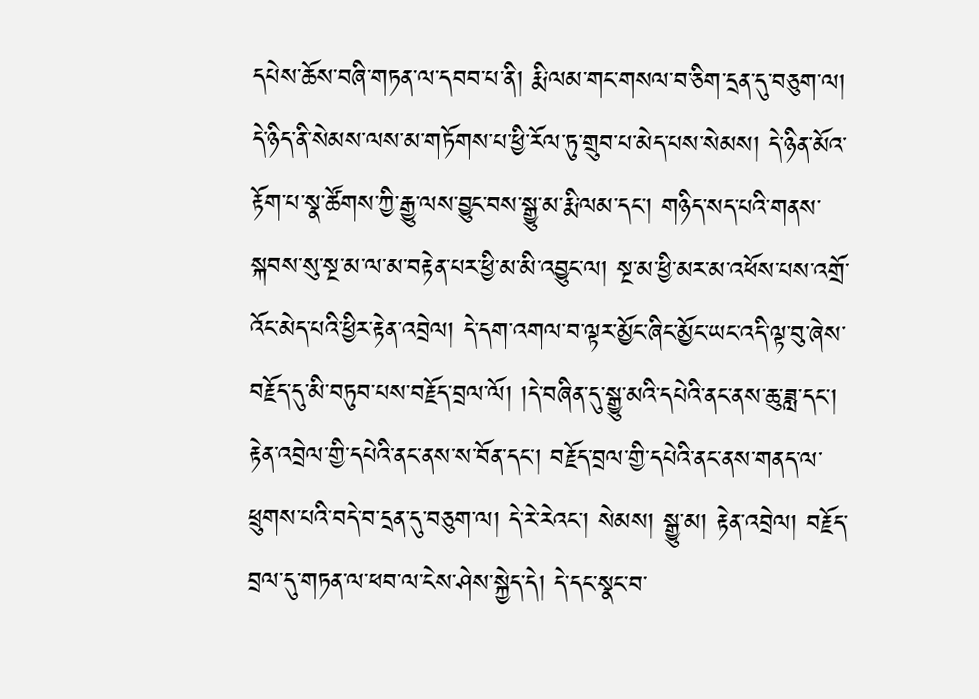དཔེས་ཆོས་བཞི་གཏན་ལ་དབབ་པ་ནི། རྨི་ལམ་གང་གསལ་བ་ཅིག་དྲན་དུ་བཅུག་ལ། དེ་ཉིད་ནི་སེམས་ལས་མ་གཏོགས་པ་ཕྱི་རོལ་ཏུ་གྲུབ་པ་མེད་པས་སེམས། དེ་ཉིན་མོའ་རྟོག་པ་སྣ་ཚོགས་ཀྱི་རྒྱུ་ལས་བྱུང་བས་སྒྱུ་མ་རྨི་ལམ་དང་། གཉིད་སད་པའི་གནས་སྐབས་སུ་སྔ་མ་ལ་མ་བརྟེན་པར་ཕྱི་མ་མི་འབྱུང་ལ། སྔ་མ་ཕྱི་མར་མ་འཕོས་པས་འགྲོ་འོང་མེད་པའི་ཕྱིར་རྟེན་འབྲེལ། དེ་དག་འགལ་བ་ལྟར་མྱོང་ཞིང་མྱོང་ཡང་འདི་ལྟ་བུ་ཞེས་བརྗོད་དུ་མི་བཏུབ་པས་བརྗོད་བྲལ་ལོ། །དེ་བཞིན་དུ་སྒྱུ་མའི་དཔེའི་ནང་ནས་ཆུ་ཟླ་དང་། རྟེན་འབྲེལ་གྱི་དཔེའི་ནང་ནས་ས་བོན་དང་། བརྗོད་བྲལ་གྱི་དཔེའི་ནང་ནས་གནད་ལ་ཕྲུགས་པའི་བདེ་བ་དྲན་དུ་བཅུག་ལ། དེ་རེ་རེའང་། སེམས། སྒྱུ་མ། རྟེན་འབྲེལ། བརྗོད་བྲལ་དུ་གཏན་ལ་ཕབ་ལ་ངེས་ཤེས་སྐྱེད་དེ། དེ་དང་སྣང་བ་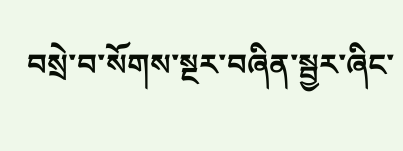བསྲེ་བ་སོགས་སྔར་བཞིན་སྦྱར་ཞིང་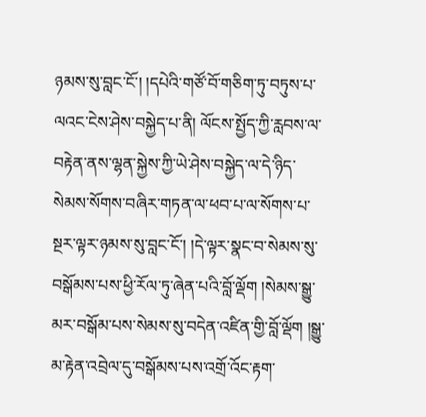ཉམས་སུ་བླང་ངོ་། །དཔེའི་གཙོ་བོ་གཅིག་ཏུ་བཏུས་པ་ལའང་ངེས་ཤེས་བསྐྱེད་པ་ནི། ལོངས་སྤྱོད་ཀྱི་རླབས་ལ་བརྟེན་ནས་ལྷན་སྐྱེས་ཀྱི་ཡེ་ཤེས་བསྐྱེད་ལ་དེ་ཉིད་སེམས་སོགས་བཞིར་གཏན་ལ་ཕབ་པ་ལ་སོགས་པ་སྔར་ལྟར་ཉམས་སུ་བླང་ངོ་། །དེ་ལྟར་སྣང་བ་སེམས་སུ་བསྒོམས་པས་ཕྱི་རོལ་ཏུ་ཞེན་པའི་བློ་ལྡོག །སེམས་སྒྱུ་མར་བསྒོམ་པས་སེམས་སུ་བདེན་འཛིན་གྱི་བློ་ལྡོག །སྒྱུ་མ་རྟེན་འབྲེལ་དུ་བསྒོམས་པས་འགྲོ་འོང་རྟག་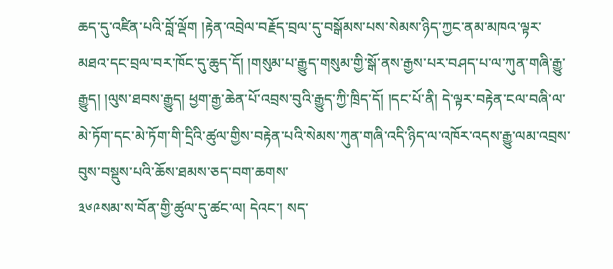ཆད་དུ་འཛིན་པའི་བློ་ལྡོག །རྟེན་འབྲེལ་བརྗོད་བྲལ་དུ་བསྒོམས་པས་སེམས་ཉིད་ཀྱང་ནམ་མཁའ་ལྟར་མཐའ་དང་བྲལ་བར་ཁོང་དུ་ཆུད་དོ། །གསུམ་པ་རྒྱུད་གསུམ་གྱི་སྒོ་ནས་རྒྱས་པར་བཤད་པ་ལ་ཀུན་གཞི་རྒྱུ་རྒྱུད། །ལུས་ཐབས་རྒྱུད། ཕྱག་རྒྱ་ཆེན་པོ་འབྲས་བུའི་རྒྱུད་ཀྱི་ཁྲིད་དོ། །དང་པོ་ནི། དེ་ལྟར་བརྟེན་ངལ་བཞི་ལ་མེ་ཏོག་དང་མེ་ཏོག་གི་དྲིའི་ཚུལ་གྱིས་བརྟེན་པའི་སེམས་ཀུན་གཞི་འདི་ཉིད་ལ་འཁོར་འདས་རྒྱུ་ལམ་འབྲས་བུས་བསྡུས་པའི་ཆོས་ཐམས་ཅད་བག་ཆགས་
༣༦༩སམ་ས་བོན་གྱི་ཚུལ་དུ་ཚང་ལ། དེའང་། སད་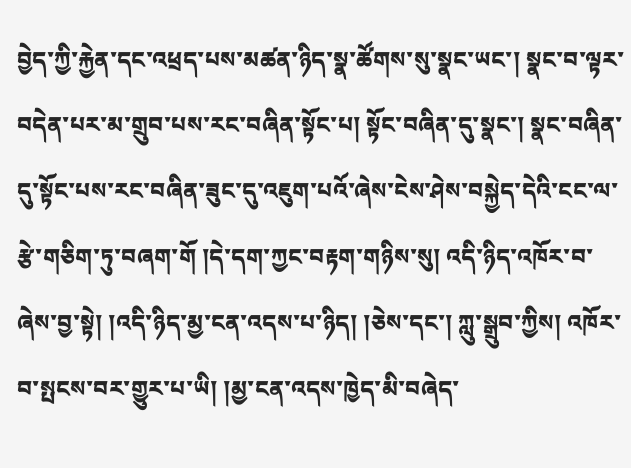བྱེད་ཀྱི་རྐྱེན་དང་འཕྲད་པས་མཚན་ཉིད་སྣ་ཚོགས་སུ་སྣང་ཡང་། སྣང་བ་ལྟར་བདེན་པར་མ་གྲུབ་པས་རང་བཞིན་སྟོང་པ། སྟོང་བཞིན་དུ་སྣང་། སྣང་བཞིན་དུ་སྟོང་པས་རང་བཞིན་ཟུང་དུ་འཇུག་པའོ་ཞེས་ངེས་ཤེས་བསྐྱེད་དེའི་ངང་ལ་རྩེ་གཅིག་ཏུ་བཞག་གོ །དེ་དག་ཀྱང་བརྟག་གཉིས་སུ། འདི་ཉིད་འཁོར་བ་ཞེས་བྱ་སྟེ། །འདི་ཉིད་མྱ་ངན་འདས་པ་ཉིད། །ཅེས་དང་། ཀླུ་སྒྲུབ་ཀྱིས། འཁོར་བ་སྤངས་བར་གྱུར་པ་ཡི། །མྱ་ངན་འདས་ཁྱེད་མི་བཞེད་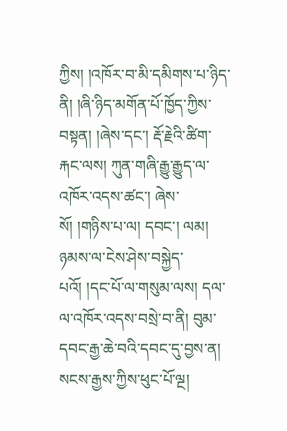ཀྱིས། །འཁོར་བ་མི་དམིགས་པ་ཉིད་ནི། །ཞི་ཉིད་མགོན་པོ་ཁྱོད་ཀྱིས་བསྟན། །ཞེས་དང་། རྡོ་རྗེའི་ཚིག་རྐང་ལས། ཀུན་གཞི་རྒྱུ་རྒྱུད་ལ་འཁོར་འདས་ཚང་། ཞེས་སོ། །གཉིས་པ་ལ། དབང་། ལམ། ཉམས་ལ་ངེས་ཤེས་བསྐྱེད་པའོ། །དང་པོ་ལ་གསུམ་ལས། དལ་ལ་འཁོར་འདས་བསྲེ་བ་ནི། བུམ་དབང་རྒྱ་ཆེ་བའི་དབང་དུ་བྱས་ན། སངས་རྒྱས་ཀྱིས་ཕུང་པོ་ལྔ།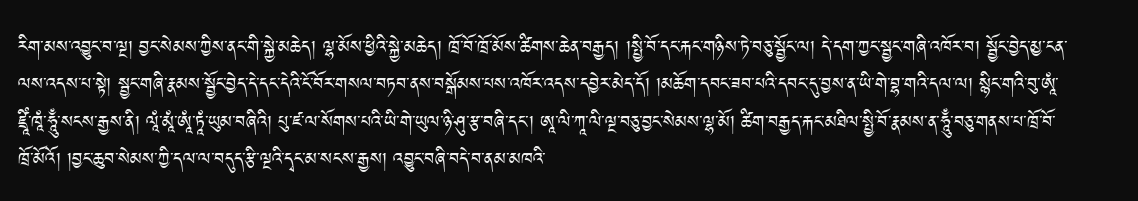རིག་མས་འབྱུང་བ་ལྔ། བྱང་སེམས་ཀྱིས་ནང་གི་སྐྱེ་མཆེད། ལྷ་མོས་ཕྱིའི་སྐྱེ་མཆེད། ཁྲོ་བོ་ཁྲོ་མོས་ཚིགས་ཆེན་བརྒྱད། །སྤྱི་བོ་དང་རྐང་གཉིས་ཏེ་བཅུ་སྦྱོང་ལ། དེ་དག་ཀྱང་སྦྱང་གཞི་འཁོར་བ། སྦྱོང་བྱེད་མྱ་ངན་ལས་འདས་པ་སྟེ། སྦྱང་གཞི་རྣམས་སྦྱོང་བྱེད་དེ་དང་དེའི་ངོ་བོར་གསལ་བཏབ་ནས་བསྒོམས་པས་འཁོར་འདས་དབྱེར་མེད་དོ། །མཆོག་དབང་ཟབ་པའི་དབང་དུ་བྱས་ན་ཡི་གེ་བྷ་གའི་དལ་ལ། སྙིང་གའི་བུ་ཨཱཾ་ཛྲཱིཾ་ཁཱཾ་ཧཱུྃ་སངས་རྒྱས་ནི། ལཱཾ་མཱཾ་ཨཱཾ་ཏཱཾ་ཡུམ་བཞིའི། པུ་ཛ་ལ་སོགས་པའི་ཡི་གེ་ཡུལ་ཉི་ཤུ་རྩ་བཞི་དང་། ཨཱ་ལི་ཀཱ་ལི་ལྔ་བཅུ་བྱང་སེམས་ལྷ་མོ། ཚིག་བརྒྱད་རྐང་མཐིལ་སྤྱི་བོ་རྣམས་ན་ཧཱུྃ་བཅུ་གནས་པ་ཁྲོ་བོ་ཁྲོ་མོའོ། །བྱང་ཆུབ་སེམས་ཀྱི་དལ་ལ་བདུད་རྩི་ལྔའི་དྭང་མ་སངས་རྒྱས། འབྱུང་བཞི་བདེ་བ་ནམ་མཁའི་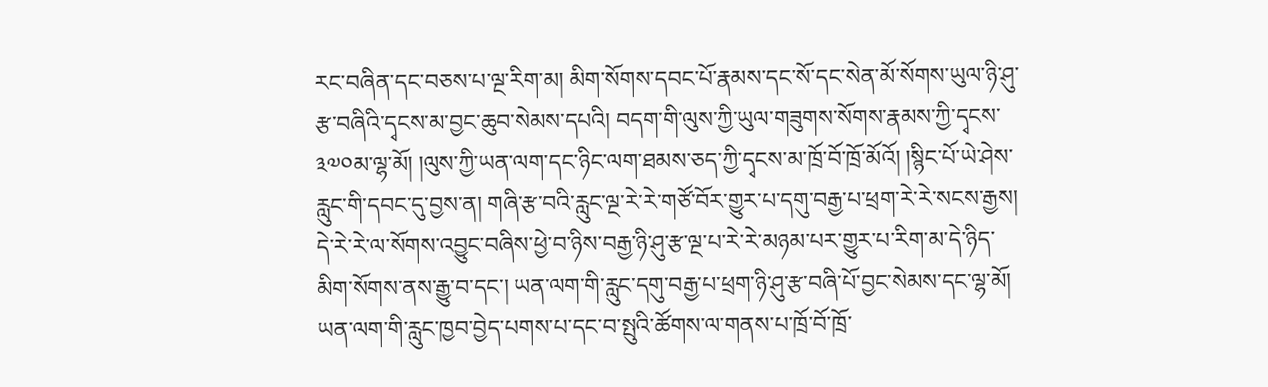རང་བཞིན་དང་བཅས་པ་ལྔ་རིག་མ། མིག་སོགས་དབང་པོ་རྣམས་དང་སོ་དང་སེན་མོ་སོགས་ཡུལ་ཉི་ཤུ་རྩ་བཞིའི་དྭངས་མ་བྱང་ཆུབ་སེམས་དཔའི། བདག་གི་ལུས་ཀྱི་ཡུལ་གཟུགས་སོགས་རྣམས་ཀྱི་དྭངས་
༣༧༠མ་ལྷ་མོ། །ལུས་ཀྱི་ཡན་ལག་དང་ཉིང་ལག་ཐམས་ཅད་ཀྱི་དྭངས་མ་ཁྲོ་བོ་ཁྲོ་མོའོ། །སྙིང་པོ་ཡེ་ཤེས་རླུང་གི་དབང་དུ་བྱས་ན། གཞི་རྩ་བའི་རླུང་ལྔ་རེ་རེ་གཙོ་བོར་གྱུར་པ་དགུ་བརྒྱ་པ་ཕྲག་རེ་རེ་སངས་རྒྱས། དེ་རེ་རེ་ལ་སོགས་འབྱུང་བཞིས་ཕྱེ་བ་ཉིས་བརྒྱ་ཉི་ཤུ་རྩ་ལྔ་པ་རེ་རེ་མཉམ་པར་གྱུར་པ་རིག་མ་དེ་ཉིད་མིག་སོགས་ནས་རྒྱུ་བ་དང་། ཡན་ལག་གི་རླུང་དགུ་བརྒྱ་པ་ཕྲག་ཉི་ཤུ་རྩ་བཞི་པོ་བྱང་སེམས་དང་ལྷ་མོ། ཡན་ལག་གི་རླུང་ཁྱབ་བྱེད་པགས་པ་དང་བ་སྤུའི་ཚོགས་ལ་གནས་པ་ཁྲོ་བོ་ཁྲོ་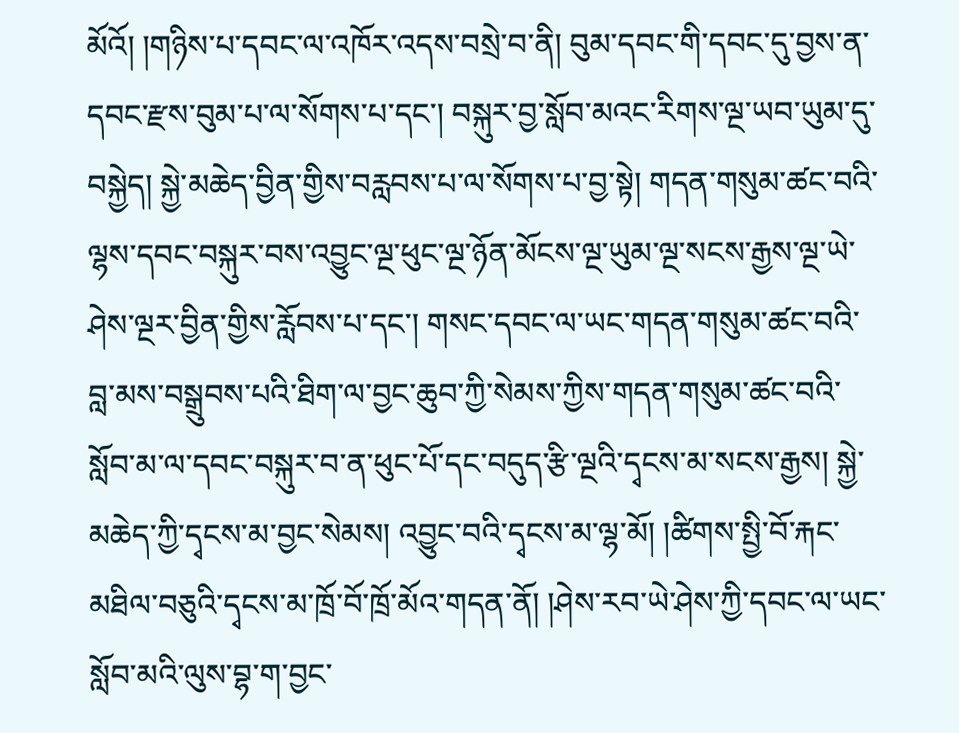མོའོ། །གཉིས་པ་དབང་ལ་འཁོར་འདས་བསྲེ་བ་ནི། བུམ་དབང་གི་དབང་དུ་བྱས་ན་དབང་རྫས་བུམ་པ་ལ་སོགས་པ་དང་། བསྐུར་བྱ་སློབ་མའང་རིགས་ལྔ་ཡབ་ཡུམ་དུ་བསྐྱེད། སྐྱེ་མཆེད་བྱིན་གྱིས་བརླབས་པ་ལ་སོགས་པ་བྱ་སྟེ། གདན་གསུམ་ཚང་བའི་ལྷས་དབང་བསྐུར་བས་འབྱུང་ལྔ་ཕུང་ལྔ་ཉོན་མོངས་ལྔ་ཡུམ་ལྔ་སངས་རྒྱས་ལྔ་ཡེ་ཤེས་ལྔར་བྱིན་གྱིས་རློབས་པ་དང་། གསང་དབང་ལ་ཡང་གདན་གསུམ་ཚང་བའི་བླ་མས་བསྒྲུབས་པའི་ཐིག་ལ་བྱང་ཆུབ་ཀྱི་སེམས་ཀྱིས་གདན་གསུམ་ཚང་བའི་སློབ་མ་ལ་དབང་བསྐུར་བ་ན་ཕུང་པོ་དང་བདུད་རྩི་ལྔའི་དྭངས་མ་སངས་རྒྱས། སྐྱེ་མཆེད་ཀྱི་དྭངས་མ་བྱང་སེམས། འབྱུང་བའི་དྭངས་མ་ལྷ་མོ། །ཚིགས་སྤྱི་བོ་རྐང་མཐིལ་བཅུའི་དྭངས་མ་ཁྲོ་བོ་ཁྲོ་མོའ་གདན་ནོ། །ཤེས་རབ་ཡེ་ཤེས་ཀྱི་དབང་ལ་ཡང་སློབ་མའི་ལུས་བྷ་ག་བྱང་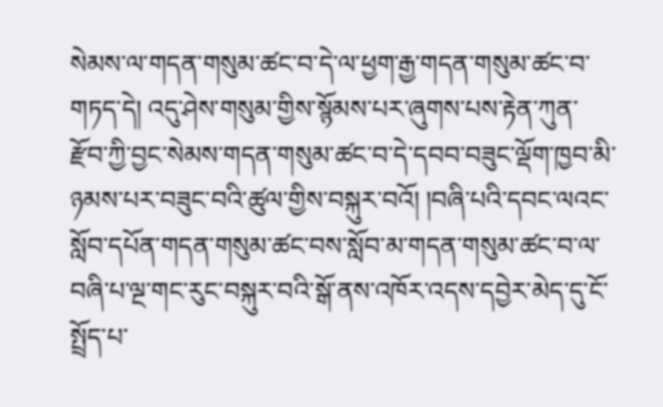སེམས་ལ་གདན་གསུམ་ཚང་བ་དེ་ལ་ཕྱག་རྒྱ་གདན་གསུམ་ཚང་བ་གཏད་དེ། འདུ་ཤེས་གསུམ་གྱིས་སྙོམས་པར་ཞུགས་པས་རྟེན་ཀུན་རྫོབ་ཀྱི་བྱང་སེམས་གདན་གསུམ་ཚང་བ་དེ་དབབ་བཟུང་ལྡོག་ཁྱབ་མི་ཉམས་པར་བཟུང་བའི་ཚུལ་གྱིས་བསྐུར་བའོ། །བཞི་པའི་དབང་ལའང་སློབ་དཔོན་གདན་གསུམ་ཚང་བས་སློབ་མ་གདན་གསུམ་ཚང་བ་ལ་བཞི་པ་ལྔ་གང་རུང་བསྐུར་བའི་སྒོ་ནས་འཁོར་འདས་དབྱེར་མེད་དུ་ངོ་སྤྲོད་པ་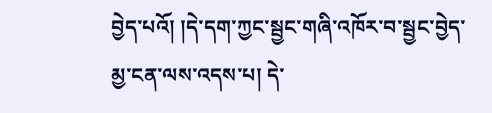བྱེད་པའོ། །དེ་དག་ཀྱང་སྦྱང་གཞི་འཁོར་བ་སྦྱང་བྱེད་མྱ་ངན་ལས་འདས་པ། དེ་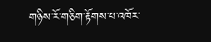གཉིས་རོ་གཅིག་རྟོགས་པ་འཁོར་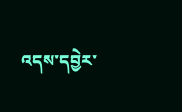འདས་དབྱེར་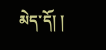མེད་དོ། །